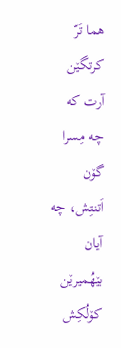هما تَرّ کرتگێن آرت که چه مِسرا گۆن اَتنتِش، چه آیان بێهُمیرێن کۆلُکِش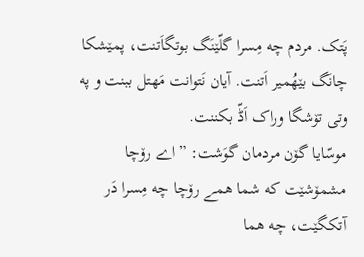پَتک. مردم چه مِسرا گلّێنَگ بوتگاَتنت، پمێشکا چانَگ بێهُمیر اَتنت. آیان نَتوانت مَهتل ببنت و په وتی تۆشگا وراک اَڈّ بکننت.
موسّایا گۆن مردمان گوَشت: ”اے رۆچا مشمۆشێت که شما همے رۆچا چه مِسرا دَر آتکگێت، چه هما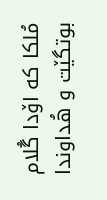مُلکا که اۆدا گُلام بوتگێت و هُداوندا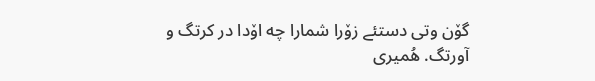گۆن وتی دستئے زۆرا شمارا چه اۆدا در کرتگ و آورتگ. هُمیری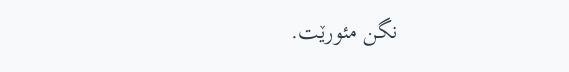نگن مئورێت.